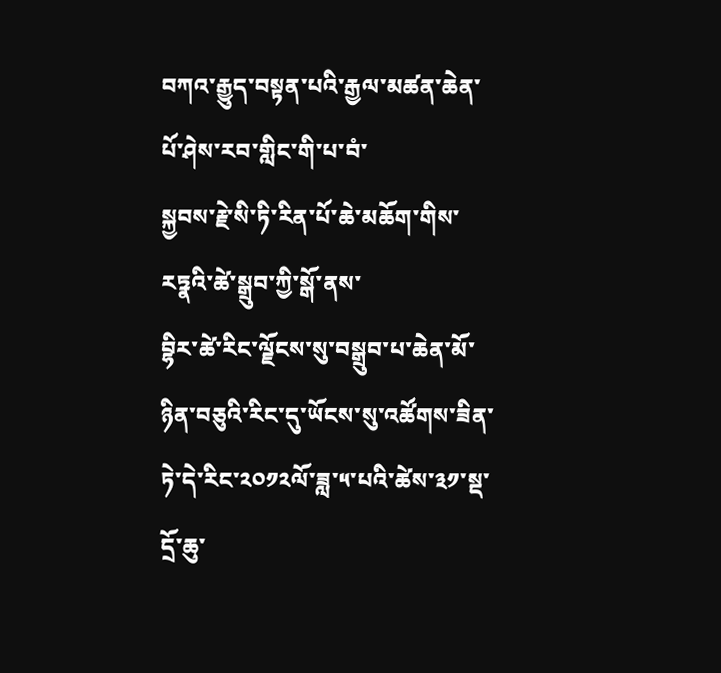བཀའ་རྒྱུད་བསྟན་པའི་རྒྱལ་མཚན་ཆེན་པོ་ཤེས་རབ་གླིང་གི་པ་བཾ་
སྐྱབས་རྗེ་སི་ཏི་རིན་པོ་ཆེ་མཆོག་གིས་རཏྣའི་ཚེ་སྒྲུབ་ཀྱི་སྒོ་ནས་
བྷིར་ཚེ་རིང་ལྗོངས་སུ་བསྒྲུབ་པ་ཆེན་མོ་ཉིན་བཅུའི་རིང་དུ་ཡོངས་སུ་འཚོགས་ཟིན་ཏེ་དེ་རིང་༢༠༡༢ལོ་ཟླ་༥་པའི་ཚེས་༣༡་སྡ་དྲོ་ཆུ་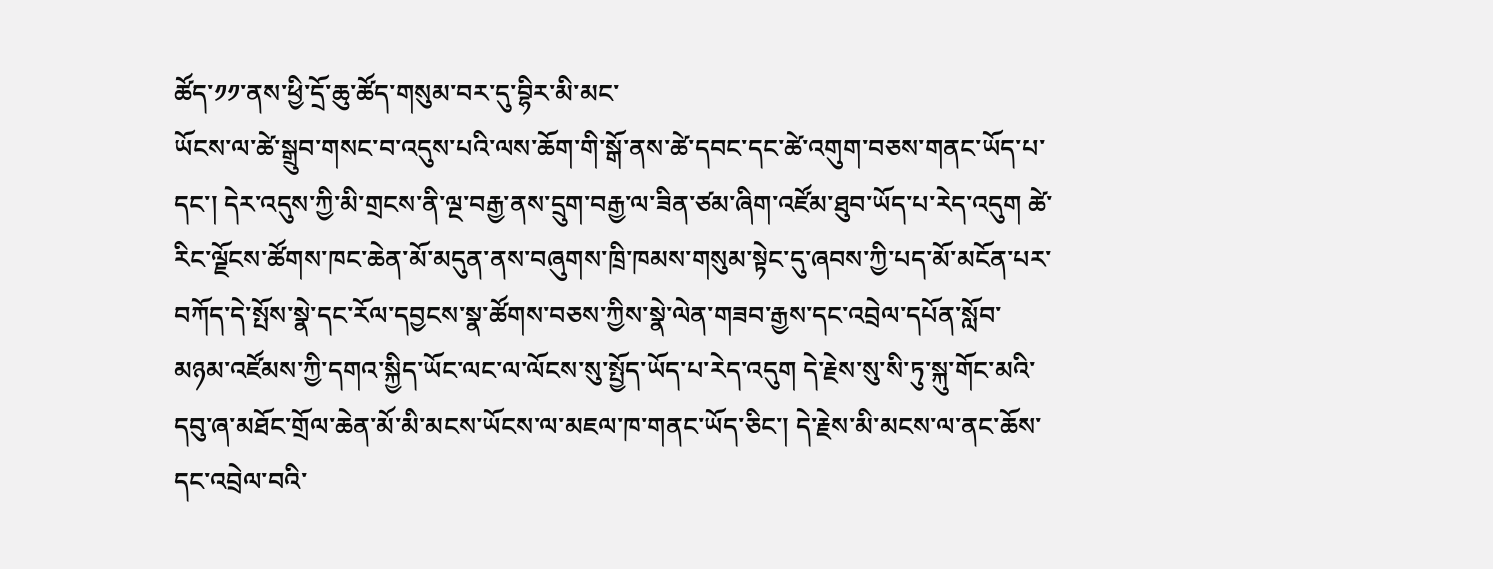ཚོད་༡༡་ནས་ཕྱི་དྲོ་ཆུ་ཚོད་གསུམ་བར་དུ་བྷིར་མི་མང་
ཡོངས་ལ་ཚེ་སྒྲུབ་གསང་བ་འདུས་པའི་ལས་ཆོག་གི་སྒོ་ནས་ཚེ་དབང་དང་ཚེ་འགུག་བཅས་གནང་ཡོད་པ་དང་། དེར་འདུས་ཀྱི་མི་གྲངས་ནི་ལྔ་བརྒྱ་ནས་དྲུག་བརྒྱ་ལ་ཟིན་ཙམ་ཞིག་འཛོམ་ཐུབ་ཡོད་པ་རེད་འདུག ཚེ་རིང་ལྗོངས་ཚོགས་ཁང་ཆེན་མོ་མདུན་ནས་བཞུགས་ཁྲི་ཁམས་གསུམ་སྟེང་དུ་ཞབས་ཀྱི་པད་མོ་མངོན་པར་བཀོད་དེ་སྤོས་སྣེ་དང་རོལ་དབྱངས་སྣ་ཚོགས་བཅས་ཀྱིས་སྣེ་ལེན་གཟབ་རྒྱས་དང་འབྲེལ་དཔོན་སློབ་མཉམ་འཛོམས་ཀྱི་དགའ་སྐྱིད་ཡོང་ལང་ལ་ལོངས་སུ་སྤྱོད་ཡོད་པ་རེད་འདུག དེ་རྗེས་སུ་སི་ཏུ་སྐུ་གོང་མའི་དབུ་ཞ་མཐོང་གྲོལ་ཆེན་མོ་མི་མངས་ཡོངས་ལ་མཇལ་ཁ་གནང་ཡོད་ཅིང་། དེ་རྗེས་མི་མངས་ལ་ནང་ཆོས་དང་འབྲེལ་བའི་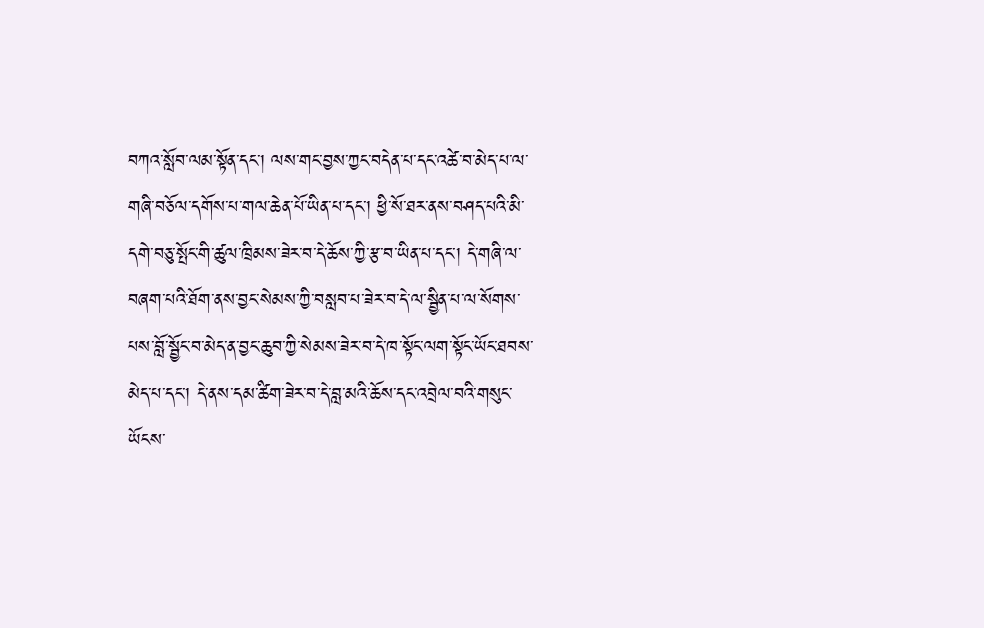བཀའ་སློབ་ལམ་སྟོན་དང་། ལས་གང་བྱས་ཀྱང་བདེན་པ་དང་འཚེ་བ་མེད་པ་ལ་གཞི་བཅོལ་དགོས་པ་གལ་ཆེན་པོ་ཡིན་པ་དང་། ཕྱི་སོ་ཐར་ནས་བཤད་པའི་མི་དགེ་བཅུ་སྤོང་གི་ཚུལ་ཁྲིམས་ཟེར་བ་དེ་ཆོས་ཀྱི་རྩ་བ་ཡིན་པ་དང་། དེ་གཞི་ལ་བཞག་པའི་ཐོག་ནས་བྱང་སེམས་ཀྱི་བསླབ་པ་ཟེར་བ་དེ་ལ་སྦྱིན་པ་ལ་སོགས་པས་བློ་སྦྱོང་བ་མེད་ན་བྱང་ཆུབ་ཀྱི་སེམས་ཟེར་བ་དེ་ཁ་སྟོང་ལག་སྟོང་ཡོང་ཐབས་མེད་པ་དང་། དེ་ནས་དམ་ཚིག་ཟེར་བ་དེ་བླ་མའི་ཆོས་དང་འབྲེལ་བའི་གསུང་ཡོངས་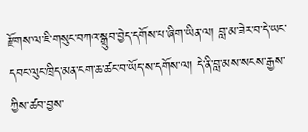རྫོགས་ལ་ཇི་གསུང་བཀའ་སྒྲུབ་བྱེད་དགོས་པ་ཞིག་ཡིན་ལ། བླ་མ་ཟེར་བ་དེ་ཡང་དབང་ལུང་ཁྲིད་མན་ངག་ཆ་ཚང་བ་ཡོད་ས་དགོས་ལ། དེ་ནི་བླ་མས་སངས་རྒྱས་ཀྱིས་ཚབ་བྱས་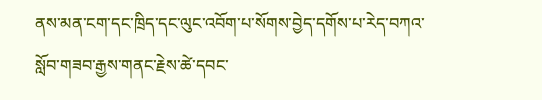ནས་མན་ངག་དང་ཁྲིད་དང་ལུང་འབོག་པ་སོགས་བྱེད་དགོས་པ་རེད་བཀའ་སློབ་གཟབ་རྒྱས་གནང་རྗེས་ཚེ་དབང་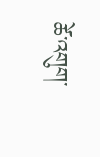ཚེ་འགུག་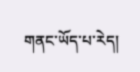གནང་ཡོད་པ་རེད།